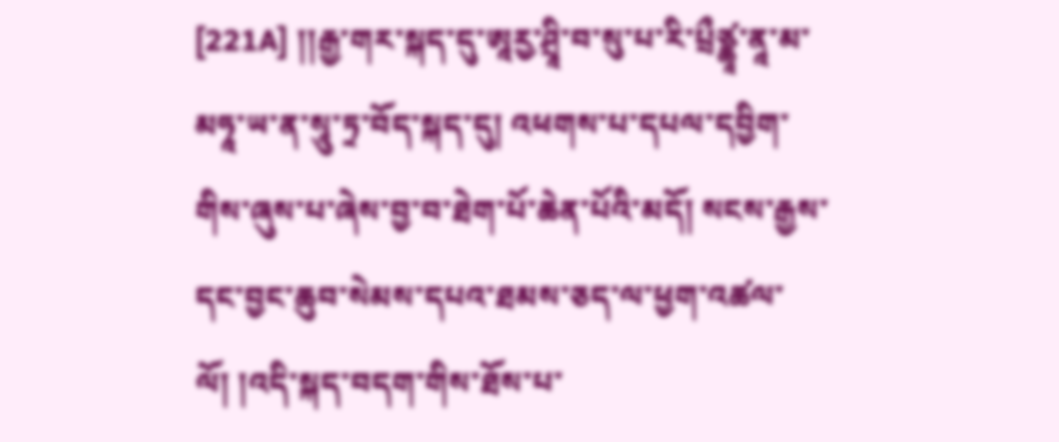[221A] །།རྒྱ་གར་སྐད་དུ་ཨཱརྱ་ཤྲཱི་བ་སུ་པ་རི་པྲྀཙྪཱ་ནཱ་མ་མཧཱ་ཡ་ན་སཱུ་ཏྲ་བོད་སྐད་དུ། འཕགས་པ་དཔལ་དབྱིག་ གིས་ཞུས་པ་ཞེས་བྱ་བ་ཐེག་པོ་ཆེན་པོའི་མདོ། སངས་རྒྱས་དང་བྱང་ཆུབ་སེམས་དཔའ་ཐམས་ཅད་ལ་ཕྱག་འཚལ་ལོ། །འདི་སྐད་བདག་གིས་ཐོས་པ་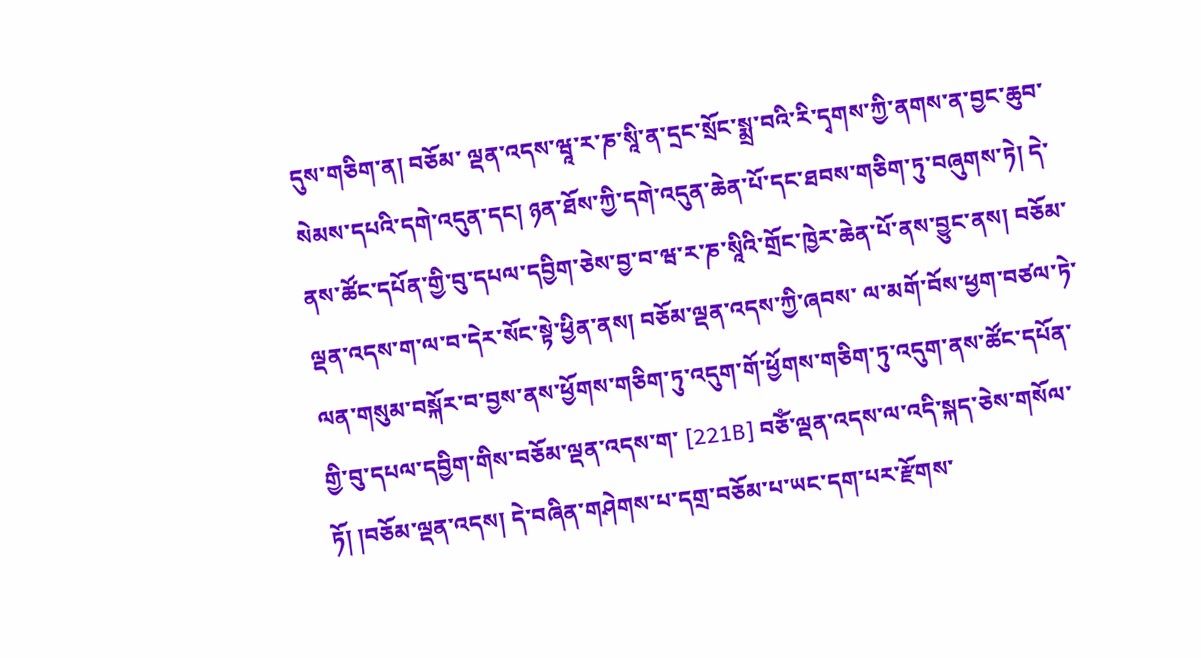དུས་གཅིག་ན། བཅོམ་ ལྡན་འདས་ཝཱ་ར་ཎ་སཱི་ན་དྲང་སྲོང་སྨྲ་བའི་རི་དྭགས་ཀྱི་ནགས་ན་བྱང་ཆུབ་སེམས་དཔའི་དགེ་འདུན་དང། ཉན་ཐོས་ཀྱི་དགེ་འདུན་ཆེན་པོ་དང་ཐབས་གཅིག་ཏུ་བཞུགས་ཏེ། དེ་ ནས་ཚོང་དཔོན་གྱི་བུ་དཔལ་དབྱིག་ཅེས་བྱ་བ་ཝ་ར་ཎ་སཱིའི་གྲོང་ཁྱེར་ཆེན་པོ་ནས་བྱུང་ནས། བཅོམ་ལྡན་འདས་ག་ལ་བ་དེར་སོང་སྟེ་ཕྱིན་ནས། བཅོམ་ལྡན་འདས་ཀྱི་ཞབས་ ལ་མགོ་བོས་ཕྱག་བཙལ་ཏེ་ལན་གསུམ་བསྐོར་བ་བྱས་ནས་ཕྱོགས་གཅིག་ཏུ་འདུག་གོ་ཕྱོགས་གཅིག་ཏུ་འདུག་ནས་ཚོང་དཔོན་གྱི་བུ་དཔལ་དབྱིག་གིས་བཅོམ་ལྡན་འདས་ག་ [221B] བཅོཾ་ལྡན་འདས་ལ་འདི་སྐད་ཅེས་གསོལ་ཏོ། །བཅོམ་ལྡན་འདས། དེ་བཞིན་གཤེགས་པ་དགྲ་བཅོམ་པ་ཡང་དག་པར་རྫོགས་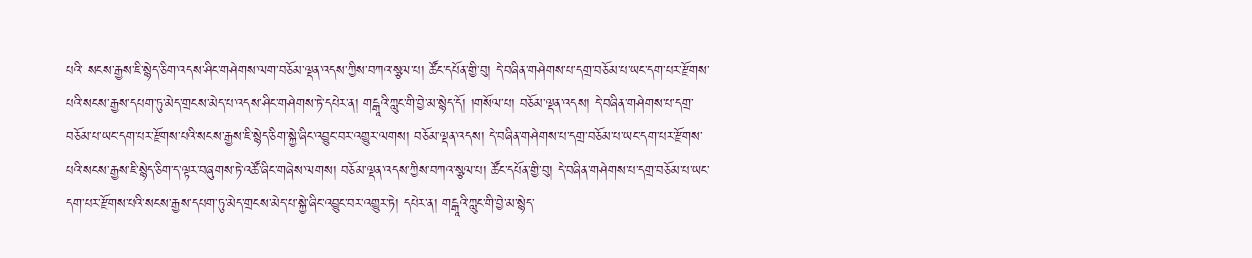པའི་ སངས་རྒྱས་ཇི་སྙེད་ཅིག་འདས་ཤིང་གཤེགས་ལག་བཅོམ་ལྡན་འདས་ཀྱིས་བཀའ་སྩལ་པ། ཚོང་དཔོན་གྱི་བུ། དེ་བཞིན་གཤེགས་པ་དགྲ་བཅོམ་པ་ཡང་དག་པར་རྫོགས་ པའི་སངས་རྒྱས་དཔག་ཏུ་མེད་གྲངས་མེད་པ་འདས་ཤིང་གཤེགས་ཏེ་དཔེར་ན། གངྒཱའི་ཀླུང་གི་བྱེ་མ་སྙེད་དོ། །གསོལ་པ། བཅོམ་ལྡན་འདས། དེ་བཞིན་གཤེགས་པ་དགྲ་ བཅོམ་པ་ཡང་དག་པར་རྫོགས་པའི་སངས་རྒྱས་ཇི་སྙེད་ཅིག་སྐྱེ་ཞིང་འབྱུང་བར་འགྱུར་ལགས། བཅོམ་ལྡན་འདས། དེ་བཞིན་གཤེགས་པ་དགྲ་བཅོམ་པ་ཡང་དག་པར་རྫོགས་ པའི་སངས་རྒྱས་ཇི་སྙེད་ཅིག་ད་ལྟར་བཞུགས་ཏེ་འཚོ་ཞིང་གཞེས་ལགས། བཅོམ་ལྡན་འདས་ཀྱིས་བཀའ་སྩལ་པ། ཚོང་དཔོན་གྱི་བུ། དེ་བཞིན་གཤེགས་པ་དགྲ་བཅོམ་པ་ཡང་ དག་པར་རྫོགས་པའི་སངས་རྒྱས་དཔག་ཏུ་མེད་གྲངས་མེད་པ་སྐྱེ་ཞིང་འབྱུང་བར་འགྱུར་ཏེ། དཔེར་ན། གངྒཱའི་ཀླུང་གི་བྱེ་མ་སྙེད་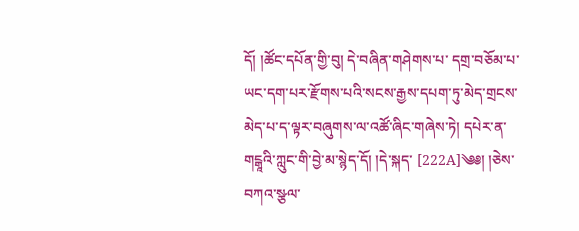དོ། །ཚོང་དཔོན་གྱི་བུ། དེ་བཞིན་གཤེགས་པ་ དགྲ་བཅོམ་པ་ཡང་དག་པར་རྫོགས་པའི་སངས་རྒྱས་དཔག་ཏུ་མེད་གྲངས་མེད་པ་ད་ལྟར་བཞུགས་ལ་འཚོ་ཞིང་གཞེས་ཏེ། དཔེར་ན་གངྒཱའི་ཀླུང་གི་བྱེ་མ་སྙེད་དོ། །དེ་སྐད་ [222A]༄༅། །ཅེས་བཀའ་སྩལ་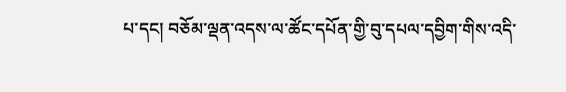པ་དང། བཅོམ་ལྡན་འདས་ལ་ཚོང་དཔོན་གྱི་བུ་དཔལ་དབྱིག་གིས་འདི་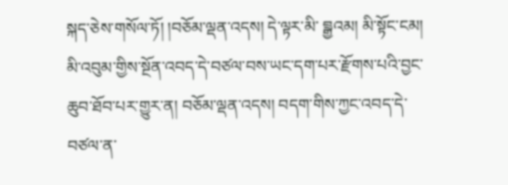སྐད་ཅེས་གསོལ་ཏོ། །བཅོམ་ལྡན་འདས། དེ་ལྟར་མི་ བྲྒྱའམ། མི་སྟོང་ངམ། མི་འབུམ་གྱིས་སྔོན་འབད་དེ་བཙལ་བས་ཡང་དག་པར་རྫོགས་པའི་བྱང་ཆུབ་ཐོབ་པར་གྱུར་ན། བཅོམ་ལྡན་འདས། བདག་གིས་ཀྱང་འབད་དེ་ བཙལ་ན་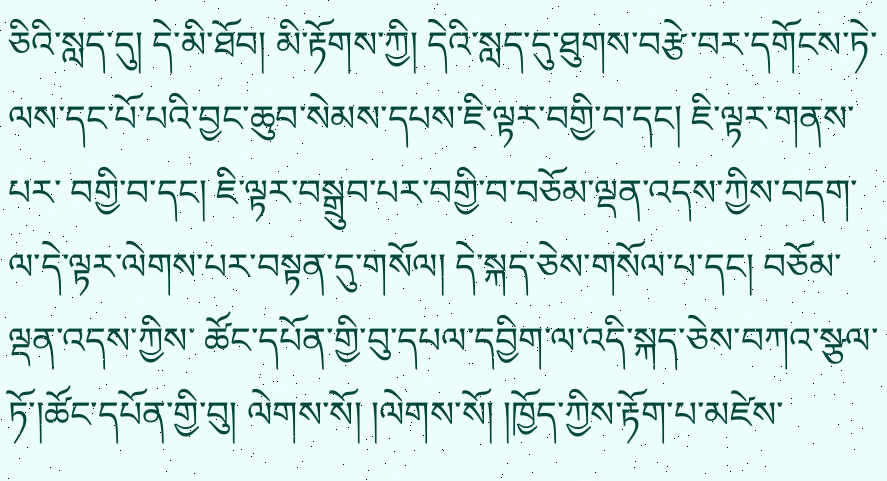ཅིའི་སླད་དུ། དེ་མི་ཐོབ། མི་རྟོགས་ཀྱི། དེའི་སླད་དུ་ཐུགས་བརྩེ་བར་དགོངས་ཏེ་ལས་དང་པོ་པའི་བྱང་ཆུབ་སེམས་དཔས་ཇི་ལྟར་བགྱི་བ་དང། ཇི་ལྟར་གནས་པར་ བགྱི་བ་དང། ཇི་ལྟར་བསྒྲུབ་པར་བགྱི་བ་བཅོམ་ལྡན་འདས་ཀྱིས་བདག་ལ་དེ་ལྟར་ལེགས་པར་བསྟན་དུ་གསོལ། དེ་སྐད་ཅེས་གསོལ་པ་དང། བཅོམ་ལྡན་འདས་ཀྱིས་ ཚོང་དཔོན་གྱི་བུ་དཔལ་དབྱིག་ལ་འདི་སྐད་ཅེས་བཀའ་སྩལ་ཏོ་།ཚོང་དཔོན་གྱི་བུ། ལེགས་སོ། །ལེགས་སོ། །ཁྱོད་ཀྱིས་རྟོག་པ་མཛེས་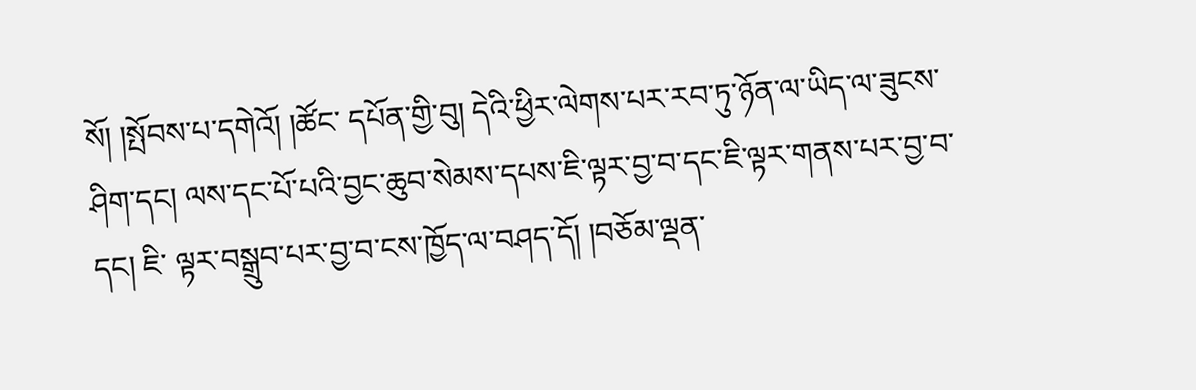སོ། །སྤོབས་པ་དགེའོ། །ཚོང་ དཔོན་གྱི་བུ། དེའི་ཕྱིར་ལེགས་པར་རབ་ཏུ་ཉོན་ལ་ཡིད་ལ་ཟུངས་ཤིག་དང། ལས་དང་པོ་པའི་བྱང་ཆུབ་སེམས་དཔས་ཇི་ལྟར་བྱ་བ་དང་ཇི་ལྟར་གནས་པར་བྱ་བ་དང། ཇི་ ལྟར་བསྒྲུབ་པར་བྱ་བ་ངས་ཁྱོད་ལ་བཤད་དོ། །བཅོམ་ལྡན་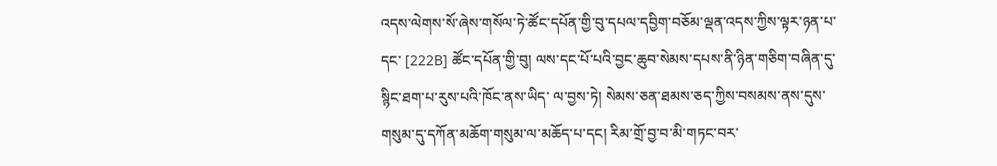འདས་ལེགས་སོ་ཞེས་གསོལ་ཏེ་ཚོང་དཔོན་གྱི་བུ་དཔལ་དབྱིག་བཅོམ་ལྡན་འདས་ཀྱིས་ལྟར་ཉན་པ་དང་ [222B] ཚོང་དཔོན་གྱི་བུ། ལས་དང་པོ་པའི་བྱང་ཆུབ་སེམས་དཔས་ནི་ཉིན་གཅིག་བཞིན་དུ་སྙིང་ཐག་པ་རུས་པའི་ཁོང་ནས་ཡིད་ ལ་བྱས་ཏེ། སེམས་ཅན་ཐམས་ཅད་ཀྱིས་བསམས་ནས་དུས་གསུམ་དུ་དཀོན་མཆོག་གསུམ་ལ་མཆོད་པ་དང། རིམ་གྲོ་བྱ་བ་མི་གཏང་བར་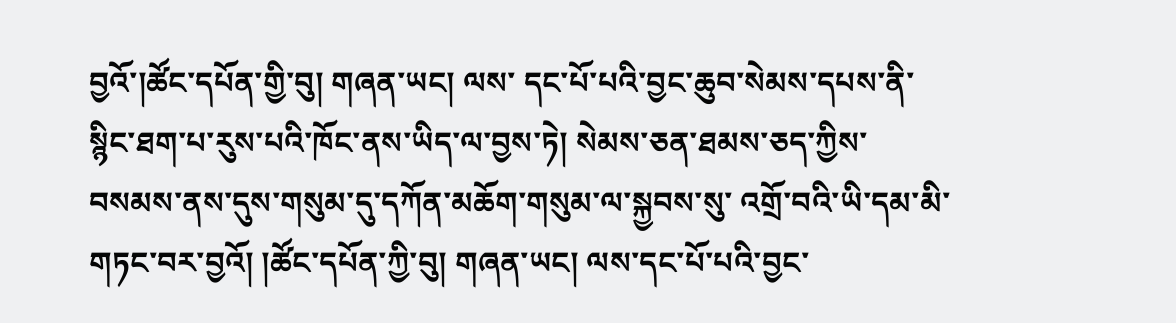བྱའོ་།ཚོང་དཔོན་གྱི་བུ། གཞན་ཡང། ལས་ དང་པོ་པའི་བྱང་ཆུབ་སེམས་དཔས་ནི་སྙིང་ཐག་པ་རུས་པའི་ཁོང་ནས་ཡིད་ལ་བྱས་ཏེ། སེམས་ཅན་ཐམས་ཅད་ཀྱིས་བསམས་ནས་དུས་གསུམ་དུ་དཀོན་མཆོག་གསུམ་ལ་སྐྱབས་སུ་ འགྲོ་བའི་ཡི་དམ་མི་གཏང་བར་བྱའོ། །ཚོང་དཔོན་ཀྱི་བུ། གཞན་ཡང། ལས་དང་པོ་པའི་བྱང་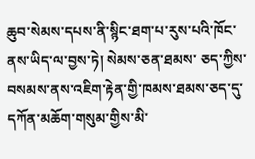ཆུབ་སེམས་དཔས་ནི་སྙིང་ཐག་པ་རུས་པའི་ཁོང་ནས་ཡིད་ལ་བྱས་ཏེ། སེམས་ཅན་ཐམས་ ཅད་ཀྱིས་བསམས་ནས་འཇིག་རྟེན་གྱི་ཁམས་ཐམས་ཅད་དུ་དཀོན་མཆོག་གསུམ་གྱིས་མི་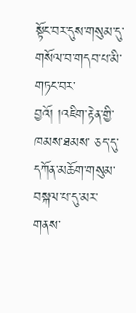སྟོང་བར་དུས་གསུམ་དུ་གསོལ་བ་གདབ་པ་མི་གཏང་བར་བྱའོ། །འཇིག་རྟེན་གྱི་ཁམས་ཐམས་ ཅད་དུ་དཀོན་མཆོག་གསུམ་བསྐལ་པ་དུ་མར་གནས་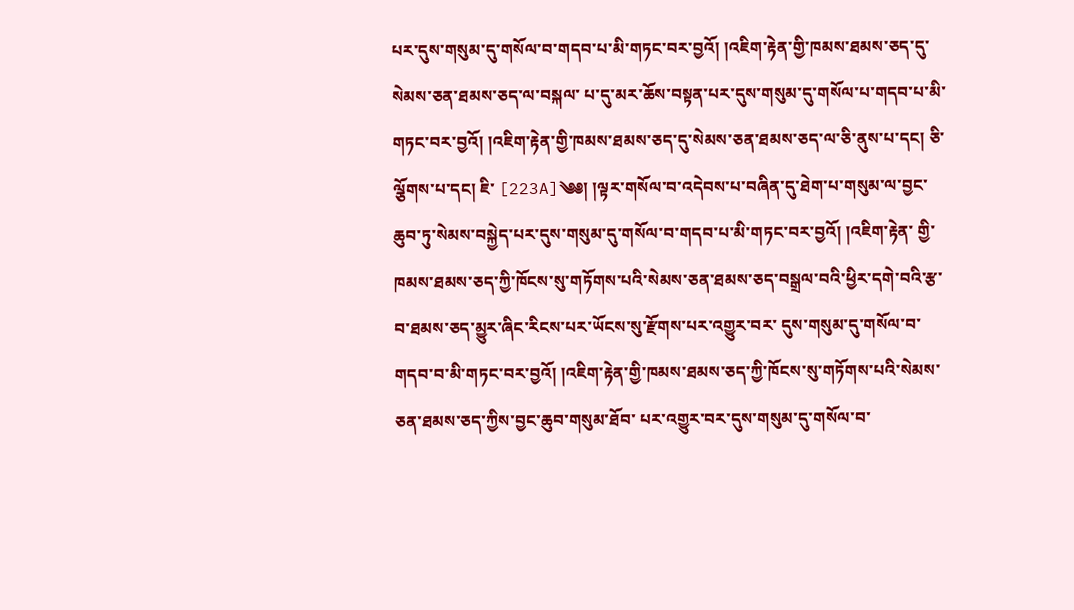པར་དུས་གསུམ་དུ་གསོལ་བ་གདབ་པ་མི་གཏང་བར་བྱའོ། །འཇིག་རྟེན་གྱི་ཁམས་ཐམས་ཅད་དུ་སེམས་ཅན་ཐམས་ཅད་ལ་བསྐལ་ པ་དུ་མར་ཆོས་བསྟན་པར་དུས་གསུམ་དུ་གསོལ་པ་གདབ་པ་མི་གཏང་བར་བྱའོ། །འཇིག་རྟེན་གྱི་ཁམས་ཐམས་ཅད་དུ་སེམས་ཅན་ཐམས་ཅད་ལ་ཅི་ནུས་པ་དང། ཅི་ལྕོགས་པ་དང། ཇི་ [223A]༄༅། །ལྟར་གསོལ་བ་འདེབས་པ་བཞིན་དུ་ཐེག་པ་གསུམ་ལ་བྱང་ཆུབ་ཏུ་སེམས་བསྐྱེད་པར་དུས་གསུམ་དུ་གསོལ་བ་གདབ་པ་མི་གཏང་བར་བྱའོ། །འཇིག་རྟེན་ གྱི་ཁམས་ཐམས་ཅད་ཀྱི་ཁོངས་སུ་གཏོགས་པའི་སེམས་ཅན་ཐམས་ཅད་བསྒྲལ་བའི་ཕྱིར་དགེ་བའི་རྩ་བ་ཐམས་ཅད་མྱུར་ཞིང་རིངས་པར་ཡོངས་སུ་རྫོགས་པར་འགྱུར་བར་ དུས་གསུམ་དུ་གསོལ་བ་གདབ་བ་མི་གཏང་བར་བྱའོ། །འཇིག་རྟེན་གྱི་ཁམས་ཐམས་ཅད་ཀྱི་ཁོངས་སུ་གཏོགས་པའི་སེམས་ཅན་ཐམས་ཅད་ཀྱིས་བྱང་ཆུབ་གསུམ་ཐོབ་ པར་འགྱུར་བར་དུས་གསུམ་དུ་གསོལ་བ་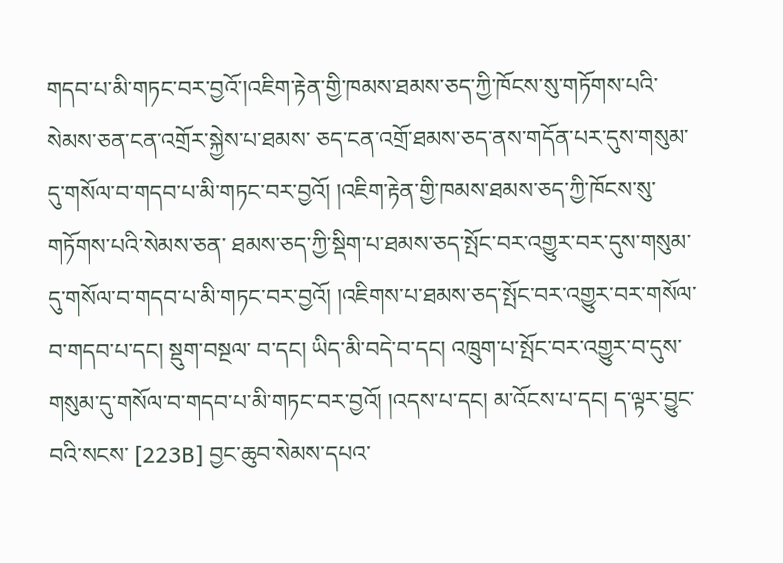གདབ་པ་མི་གཏང་བར་བྱའོ་།འཇིག་རྟེན་གྱི་ཁམས་ཐམས་ཅད་ཀྱི་ཁོངས་སུ་གཏོགས་པའི་སེམས་ཅན་ངན་འགྲོར་སྐྱེས་པ་ཐམས་ ཅད་ངན་འགྲོ་ཐམས་ཅད་ནས་གདོན་པར་དུས་གསུམ་དུ་གསོལ་བ་གདབ་པ་མི་གཏང་བར་བྱའོ། །འཇིག་རྟེན་གྱི་ཁམས་ཐམས་ཅད་ཀྱི་ཁོངས་སུ་གཏོགས་པའི་སེམས་ཅན་ ཐམས་ཅད་ཀྱི་སྡིག་པ་ཐམས་ཅད་སྤོང་བར་འགྱུར་བར་དུས་གསུམ་དུ་གསོལ་བ་གདབ་པ་མི་གཏང་བར་བྱའོ། །འཇིགས་པ་ཐམས་ཅད་སྤོང་བར་འགྱུར་བར་གསོལ་བ་གདབ་པ་དང། སྡུག་བསྔལ་ བ་དང། ཡིད་མི་བདེ་བ་དང། འཁྲུག་པ་སྤོང་བར་འགྱུར་བ་དུས་གསུམ་དུ་གསོལ་བ་གདབ་པ་མི་གཏང་བར་བྱའོ། །འདས་པ་དང། མ་འོངས་པ་དང། ད་ལྟར་བྱུང་བའི་སངས་ [223B] བྱང་ཆུབ་སེམས་དཔའ་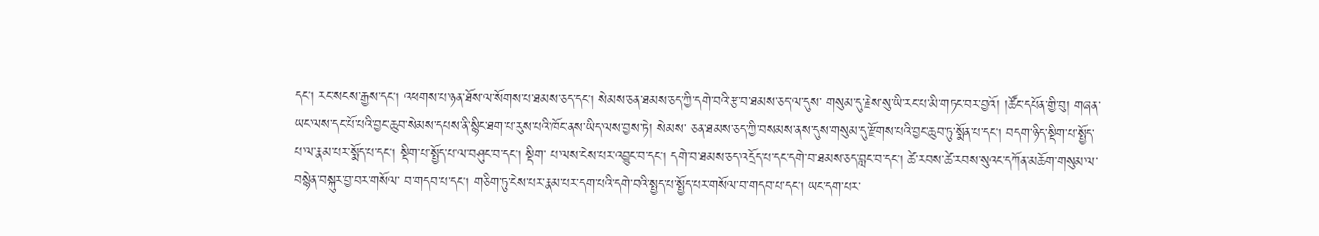དང། རང་སངས་རྒྱས་དང། འཕགས་པ་ཉན་ཐོས་ལ་སོགས་པ་ཐམས་ཅད་དང། སེམས་ཅན་ཐམས་ཅད་ཀྱི་དགེ་བའི་རྩ་བ་ཐམས་ཅད་ལ་དུས་ གསུམ་དུ་རྗེས་སུ་ཡི་རང་པ་མི་གཏང་བར་བྱའོ། །ཚོང་དཔོན་གྱི་བུ། གཞན་ཡང་ལས་དང་པོ་པའི་བྱང་ཆུབ་སེམས་དཔས་ནི་སྙིང་ཐག་པ་རུས་པའི་ཁོང་ནས་ཡིད་ལས་བྱས་ཏེ། སེམས་ ཅན་ཐམས་ཅད་ཀྱི་བསམས་ནས་དུས་གསུམ་དུ་རྫོགས་པའི་བྱང་ཆུབ་ཏུ་སྨོན་པ་དང། བདག་ཉིད་སྡིག་པ་སྤྱོད་པ་ལ་རྣམ་པར་སྨོད་པ་དང། སྡིག་པ་སྤྱོད་པ་ལ་བཤུང་བ་དང། སྡིག་ པ་ལས་ངེས་པར་འབྱུང་བ་དང། དགེ་བ་ཐམས་ཅད་འདྲོད་པ་དང་དགེ་བ་ཐམས་ཅད་བླང་བ་དང། ཚེ་རབས་ཚེ་རབས་སུའང་དཀོན་མཆོག་གསུམ་ལ་བསྙེན་བསྐུར་བྱ་བར་གསོལ་ བ་གདབ་པ་དང། གཅིག་ཏུ་ངེས་པར་རྣམ་པར་དག་པའི་དགེ་བའི་སྤྱད་པ་སྤྱོད་པར་གསོལ་བ་གདབ་པ་དང། ཡང་དག་པར་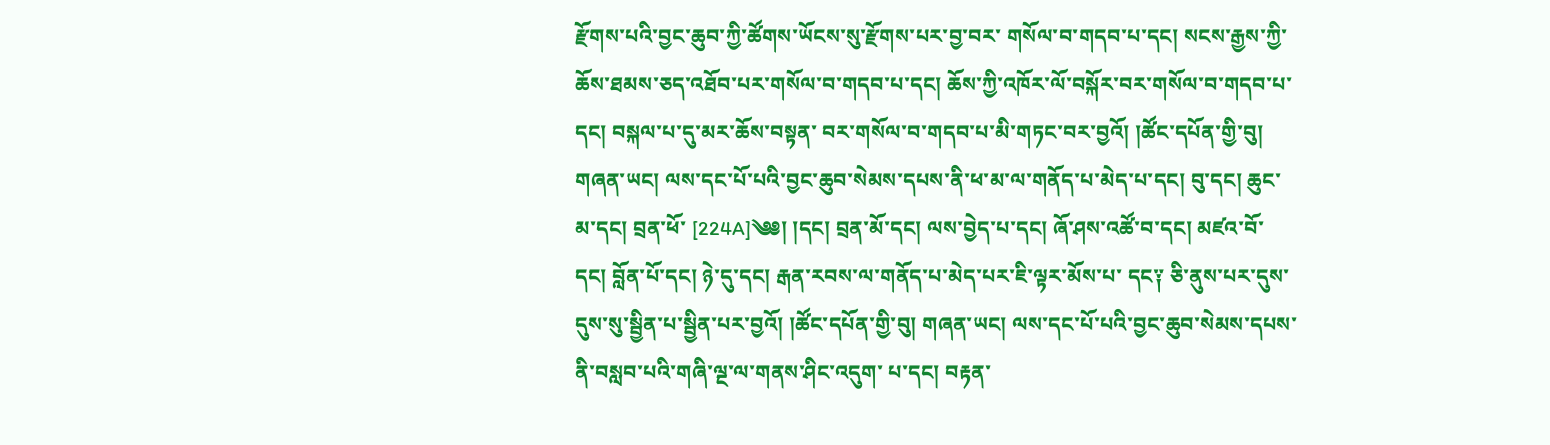རྫོགས་པའི་བྱང་ཆུབ་ཀྱི་ཚོགས་ཡོངས་སུ་རྫོགས་པར་བྱ་བར་ གསོལ་བ་གདབ་པ་དང། སངས་རྒྱས་ཀྱི་ཆོས་ཐམས་ཅད་འཐོབ་པར་གསོལ་བ་གདབ་པ་དང། ཆོས་ཀྱི་འཁོར་ལོ་བསྐོར་བར་གསོལ་བ་གདབ་པ་དང། བསྐལ་པ་དུ་མར་ཆོས་བསྟན་ བར་གསོལ་བ་གདབ་པ་མི་གཏང་བར་བྱའོ། །ཚོང་དཔོན་གྱི་བུ། གཞན་ཡང། ལས་དང་པོ་པའི་བྱང་ཆུབ་སེམས་དཔས་ནི་ཕ་མ་ལ་གནོད་པ་མེད་པ་དང། བུ་དང། ཆུང་མ་དང། བྲན་ཕོ་ [224A]༄༅། །དང། བྲན་མོ་དང། ལས་བྱེད་པ་དང། ཞོ་ཤས་འཚོ་བ་དང། མཛའ་བོ་དང། བློན་པོ་དང། ཉེ་དུ་དང། རྒན་རབས་ལ་གནོད་པ་མེད་པར་ཇི་ལྟར་མོས་པ་ དང༑ ཅི་ནུས་པར་དུས་དུས་སུ་སྦྱིན་པ་སྦྱིན་པར་བྱའོ། །ཚོང་དཔོན་གྱི་བུ། གཞན་ཡང། ལས་དང་པོ་པའི་བྱང་ཆུབ་སེམས་དཔས་ནི་བསླབ་པའི་གཞི་ལྔ་ལ་གནས་ཤིང་འདུག་ པ་དང། བརྟན་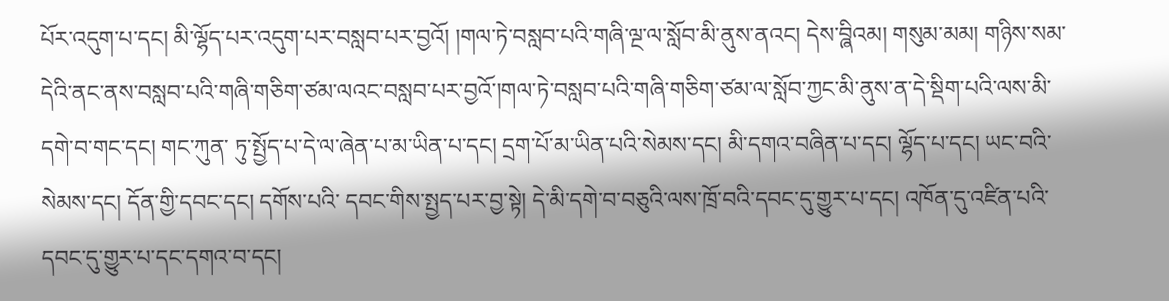པོར་འདུག་པ་དང། མི་ལྷོད་པར་འདུག་པར་བསླབ་པར་བྱའོ། །གལ་ཏེ་བསླབ་པའི་གཞི་ལྔ་ལ་སློབ་མི་ནུས་ནའང། དེས་བྮིའམ། གསུམ་མམ། གཉིས་སམ་ དེའི་ནང་ནས་བསླབ་པའི་གཞི་གཅིག་ཙམ་ལའང་བསླབ་པར་བྱའོ་།གལ་ཏེ་བསླབ་པའི་གཞི་གཅིག་ཙམ་ལ་སློབ་ཀྱང་མི་ནུས་ན་དེ་སྡིག་པའི་ལས་མི་དགེ་བ་གང་དང། གང་ཀུན་ ཏུ་སྤྱོད་པ་དེ་ལ་ཞེན་པ་མ་ཡིན་པ་དང། དྲག་པོ་མ་ཡིན་པའི་སེམས་དང། མི་དགའ་བཞིན་པ་དང། ལྷོད་པ་དང། ཡང་བའི་སེམས་དང། དོན་གྱི་དབང་དང། དགོས་པའི་ དབང་གིས་སྤྱད་པར་བྱ་སྟེ། དེ་མི་དགེ་བ་བཅུའི་ལས་ཁྲོ་བའི་དབང་དུ་གྱུར་པ་དང། འཁོན་དུ་འཛིན་པའི་དབང་དུ་གྱུར་པ་དང་དགའ་བ་དང།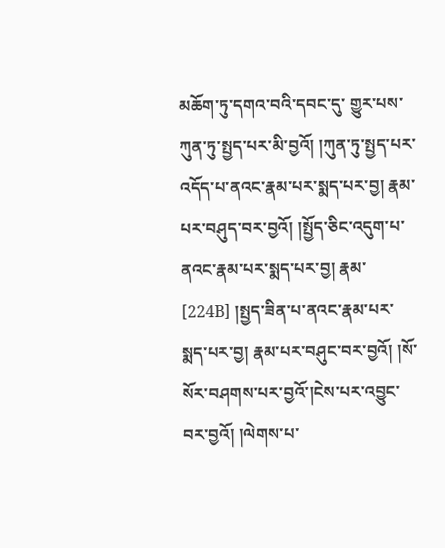མཆོག་ཏུ་དགའ་བའི་དབང་དུ་ གྱུར་པས་ཀུན་ཏུ་སྤྱད་པར་མི་བྱའོ། །ཀུན་ཏུ་སྤྱད་པར་འདོད་པ་ནའང་རྣམ་པར་སྨད་པར་བྱ། རྣམ་པར་བཤུད་བར་བྱའོ། །སྤྱོད་ཅིང་འདུག་པ་ནའང་རྣམ་པར་སྨད་པར་བྱ། རྣམ་ [224B] །སྤྱད་ཟིན་པ་ནའང་རྣམ་པར་སྨད་པར་བྱ། རྣམ་པར་བཤུང་བར་བྱའོ། །སོ་སོར་བཤགས་པར་བྱའོ་།ངེས་པར་འབྱུང་བར་བྱའོ། །ལེགས་པ་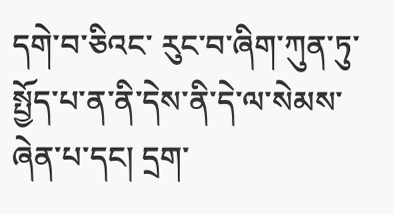དགེ་བ་ཅིའང་ རུང་བ་ཞིག་ཀུན་ཏུ་སྤྱོད་པ་ན་ནི་དེས་ནི་དེ་ལ་སེམས་ཞེན་པ་དང། དྲག་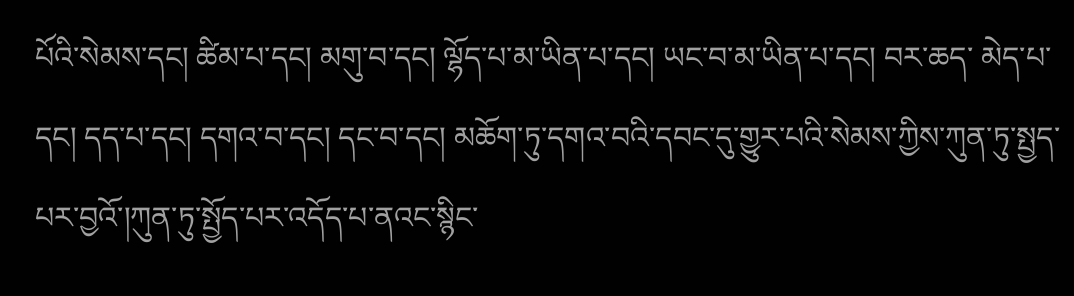པོའི་སེམས་དང། ཚིམ་པ་དང། མགུ་བ་དང། ལྷོད་པ་མ་ཡིན་པ་དང། ཡང་བ་མ་ཡིན་པ་དང། བར་ཆད་ མེད་པ་དང། དད་པ་དང། དགའ་བ་དང། དང་བ་དང། མཆོག་ཏུ་དགའ་བའི་དབང་དུ་གྱུར་པའི་སེམས་ཀྱིས་ཀུན་ཏུ་སྤྱད་པར་བྱའོ་།ཀུན་ཏུ་སྤྱོད་པར་འདོད་པ་ནའང་སྙིང་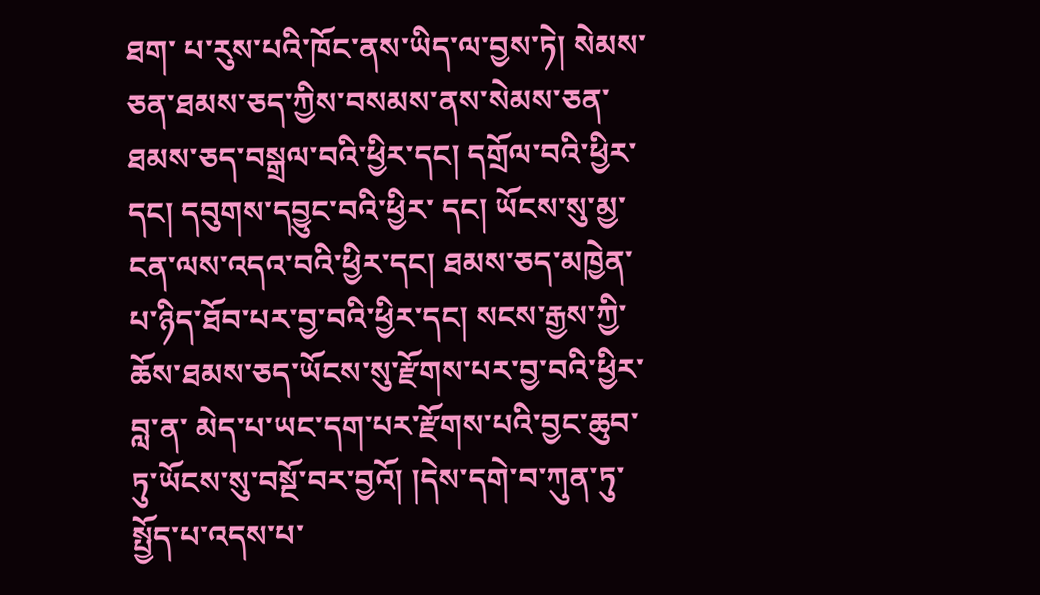ཐག་ པ་རུས་པའི་ཁོང་ནས་ཡིད་ལ་བྱས་ཏེ། སེམས་ཅན་ཐམས་ཅད་ཀྱིས་བསམས་ནས་སེམས་ཅན་ཐམས་ཅད་བསྒྲལ་བའི་ཕྱིར་དང། དགྲོལ་བའི་ཕྱིར་དང། དབུགས་དབྱུང་བའི་ཕྱིར་ དང། ཡོངས་སུ་མྱ་ངན་ལས་འདའ་བའི་ཕྱིར་དང། ཐམས་ཅད་མཁྱེན་པ་ཉིད་ཐོབ་པར་བྱ་བའི་ཕྱིར་དང། སངས་རྒྱས་ཀྱི་ཆོས་ཐམས་ཅད་ཡོངས་སུ་རྫོགས་པར་བྱ་བའི་ཕྱིར་བླ་ན་ མེད་པ་ཡང་དག་པར་རྫོགས་པའི་བྱང་ཆུབ་ཏུ་ཡོངས་སུ་བསྔོ་བར་བྱའོ། །དེས་དགེ་བ་ཀུན་ཏུ་སྤྱོད་པ་འདས་པ་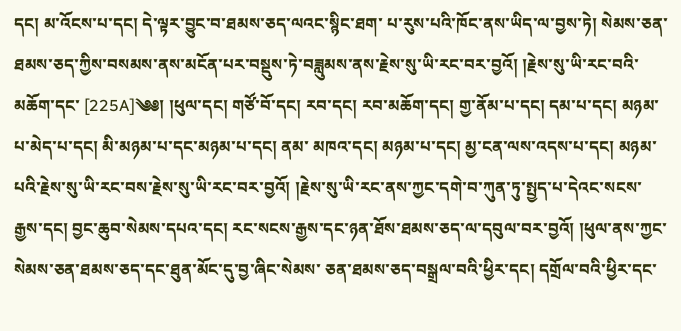དང། མ་འོངས་པ་དང། དེ་ལྟར་བྱུང་བ་ཐམས་ཅད་ལའང་སྙིང་ཐག་ པ་རུས་པའི་ཁོང་ནས་ཡིད་ལ་བྱས་ཏེ། སེམས་ཅན་ཐམས་ཅད་ཀྱིས་བསམས་ནས་མངོན་པར་བསྡུས་ཏེ་བཟླུམས་ནས་རྗེས་སུ་ཡི་རང་བར་བྱའོ། །རྗེས་སུ་ཡི་རང་བའི་མཆོག་དང་ [225A]༄༅། །ཕུལ་དང། གཙོ་བོ་དང། རབ་དང། རབ་མཆོག་དང། གྱ་ནོམ་པ་དང། དམ་པ་དང། མཉམ་པ་མེད་པ་དང། མི་མཉམ་པ་དང་མཉམ་པ་དང། ནམ་ མཁའ་དང། མཉམ་པ་དང། མྱ་ངན་ལས་འདས་པ་དང། མཉམ་པའི་རྗེས་སུ་ཡི་རང་བས་རྗེས་སུ་ཡི་རང་བར་བྱའོ། །རྗེས་སུ་ཡི་རང་ནས་ཀྱང་དགེ་བ་ཀུན་ཏུ་སྤྱད་པ་དེའང་སངས་ རྒྱས་དང། བྱང་ཆུབ་སེམས་དཔའ་དང། རང་སངས་རྒྱས་དང་ཉན་ཐོས་ཐམས་ཅད་ལ་དབུལ་བར་བྱའོ། །ཕུལ་ནས་ཀྱང་སེམས་ཅན་ཐམས་ཅད་དང་ཐུན་མོང་དུ་བྱ་ཞིང་སེམས་ ཅན་ཐམས་ཅད་བསྒྲལ་བའི་ཕྱིར་དང། དགྲོལ་བའི་ཕྱིར་དང་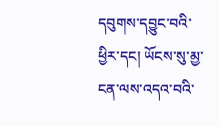དབུགས་དབྱུང་བའི་ཕྱིར་དང། ཡོངས་སུ་མྱ་ངན་ལས་འདའ་བའི་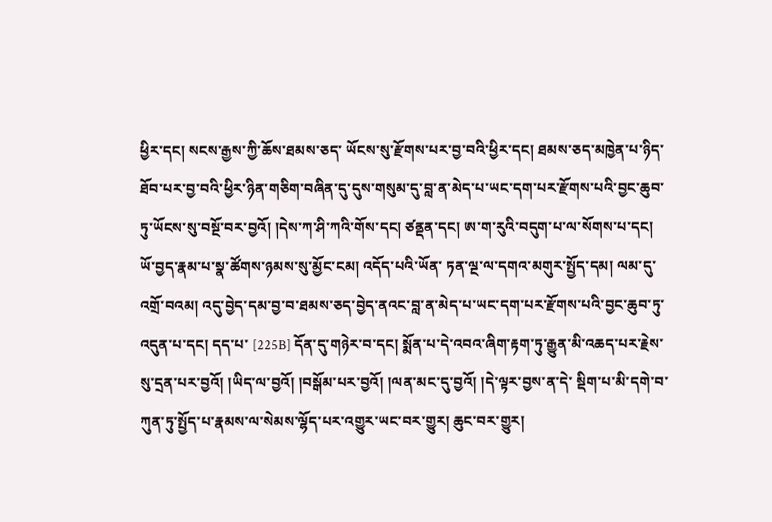ཕྱིར་དང། སངས་རྒྱས་ཀྱི་ཆོས་ཐམས་ཅད་ ཡོངས་སུ་རྫོགས་པར་བྱ་བའི་ཕྱིར་དང། ཐམས་ཅད་མཁྱེན་པ་ཉིད་ཐོབ་པར་བྱ་བའི་ཕྱིར་ཉིན་གཅིག་བཞིན་དུ་དུས་གསུམ་དུ་བླ་ན་མེད་པ་ཡང་དག་པར་རྫོགས་པའི་བྱང་ཆུབ་ ཏུ་ཡོངས་སུ་བསྔོ་བར་བྱའོ། །དེས་ཀ་ཤི་ཀའི་གོས་དང། ཙནྡན་དང། ཨ་ག་རུའི་བདུག་པ་ལ་སོགས་པ་དང། ཡོ་བྱད་རྣམ་པ་སྣ་ཚོགས་ཉམས་སུ་མྱོང་ངམ། འདོད་པའི་ཡོན་ ཏན་ལྔ་ལ་དགའ་མགུར་སྤྱོད་དམ། ལམ་དུ་འགྲོ་བའམ། འདུ་བྱེད་དམ་བྱ་བ་ཐམས་ཅད་བྱེད་ནའང་བླ་ན་མེད་པ་ཡང་དག་པར་རྫོགས་པའི་བྱང་ཆུབ་ཏུ་འདུན་པ་དང། དད་པ་ [225B] དོན་དུ་གཉེར་བ་དང། སྨོན་པ་དེ་འབའ་ཞིག་རྟག་ཏུ་རྒྱུན་མི་འཆད་པར་རྗེས་སུ་དྲན་པར་བྱའོ། །ཡིད་ལ་བྱའོ། །བསྒོམ་པར་བྱའོ། །ལན་མང་དུ་བྱའོ། །དེ་ལྟར་བྱས་ན་དེ་ སྡིག་པ་མི་དགེ་བ་ཀུན་ཏུ་སྤྱོད་པ་རྣམས་ལ་སེམས་ལྷོད་པར་འགྱུར་ཡང་བར་གྱུར། ཆུང་བར་གྱུར།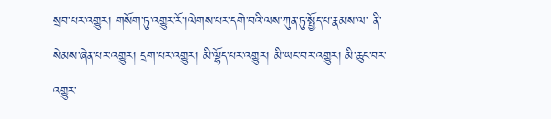སྲབ་པར་འགྱུར། གསོག་ཏུ་འགྱུར་རོ་།ལེགས་པར་དགེ་བའི་ལས་ཀུན་ཏུ་སྤྱོད་པ་རྣམས་ལ་ ནི་སེམས་ཞེན་པར་འགྱུར། དྲག་པར་འགྱུར། མི་ལྷོད་པར་འགྱུར། མི་ཡང་བར་འགྱུར། མི་ཆུང་བར་འགྱུར་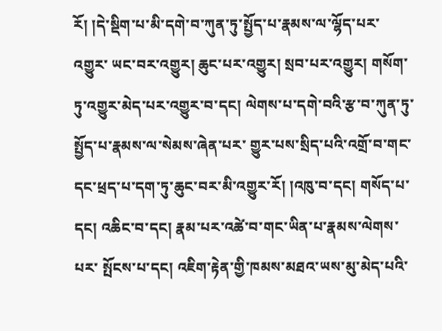རོ། །དེ་སྡིག་པ་མི་དགེ་བ་ཀུན་ཏུ་སྤྱོད་པ་རྣམས་ལ་ལྷོད་པར་འགྱུར་ ཡང་བར་འགྱུར། ཆུང་པར་འགྱུར། སྲབ་པར་འགྱུར། གསོག་ཏུ་འགྱུར་མེད་པར་འགྱུར་བ་དང། ལེགས་པ་དགེ་བའི་རྩ་བ་ཀུན་ཏུ་སྤྱོད་པ་རྣམས་ལ་སེམས་ཞེན་པར་ གྱུར་པས་སྲིད་པའི་འགྲོ་བ་གང་དང་ཕྲད་པ་དག་ཏུ་ཆུང་བར་མི་འགྱུར་རོ། །འཁུ་བ་དང། གསོད་པ་དང། འཆིང་བ་དང། རྣམ་པར་འཚེ་བ་གང་ཡིན་པ་རྣམས་ལེགས་པར་ སྤོངས་པ་དང། འཇིག་རྟེན་གྱི་ཁམས་མཐའ་ཡས་མུ་མེད་པའི་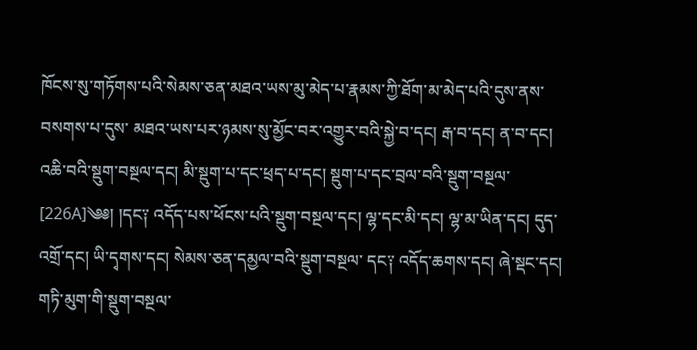ཁོངས་སུ་གཏོགས་པའི་སེམས་ཅན་མཐའ་ཡས་མུ་མེད་པ་རྣམས་ཀྱི་ཐོག་མ་མེད་པའི་དུས་ནས་བསགས་པ་དུས་ མཐའ་ཡས་པར་ཉམས་སུ་མྱོང་བར་འགྱུར་བའི་སྐྱེ་བ་དང། རྒ་བ་དང། ན་བ་དང། འཆི་བའི་སྡུག་བསྔལ་དང། མི་སྡུག་པ་དང་ཕྲད་པ་དང། སྡུག་པ་དང་བྲལ་བའི་སྡུག་བསྔལ་ [226A]༄༅། །དང༑ འདོད་པས་ཕོངས་པའི་སྡུག་བསྔལ་དང། ལྷ་དང་མི་དང། ལྷ་མ་ཡིན་དང། དུད་འགྲོ་དང། ཡི་དྭགས་དང། སེམས་ཅན་དམྱལ་བའི་སྡུག་བསྔལ་ དང༑ འདོད་ཆགས་དང། ཞེ་སྡང་དང། གཏི་མུག་གི་སྡུག་བསྔལ་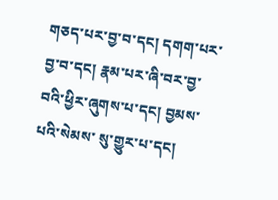གཅད་པར་བྱ་བ་དང། དགག་པར་བྱ་བ་དང། རྣམ་པར་ཞི་བར་བྱ་བའི་ཕྱིར་ཞུགས་པ་དང། བྱམས་པའི་སེམས་ སུ་གྱུར་པ་དང།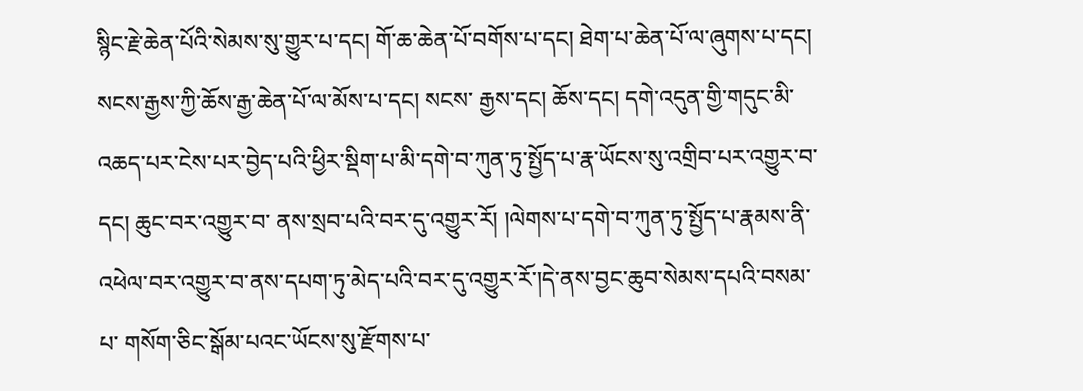སྙིང་རྗེ་ཆེན་པོའི་སེམས་སུ་གྱུར་པ་དང། གོ་ཆ་ཆེན་པོ་བགོས་པ་དང། ཐེག་པ་ཆེན་པོ་ལ་ཞུགས་པ་དང། སངས་རྒྱས་ཀྱི་ཆོས་རྒྱ་ཆེན་པོ་ལ་མོས་པ་དང། སངས་ རྒྱས་དང། ཆོས་དང། དགེ་འདུན་གྱི་གདུང་མི་འཆད་པར་ངེས་པར་བྱེད་པའི་ཕྱིར་སྡིག་པ་མི་དགེ་བ་ཀུན་ཏུ་སྤྱོད་པ་རྣ་ཡོངས་སུ་འགྲིབ་པར་འགྱུར་བ་དང། ཆུང་བར་འགྱུར་བ་ ནས་སྲབ་པའི་བར་དུ་འགྱུར་རོ། །ལེགས་པ་དགེ་བ་ཀུན་ཏུ་སྤྱོད་པ་རྣམས་ནི་འཕེལ་བར་འགྱུར་བ་ནས་དཔག་ཏུ་མེད་པའི་བར་དུ་འགྱུར་རོ་།དེ་ནས་བྱང་ཆུབ་སེམས་དཔའི་བསམ་པ་ གསོག་ཅིང་སྒོམ་པའང་ཡོངས་སུ་རྫོགས་པ་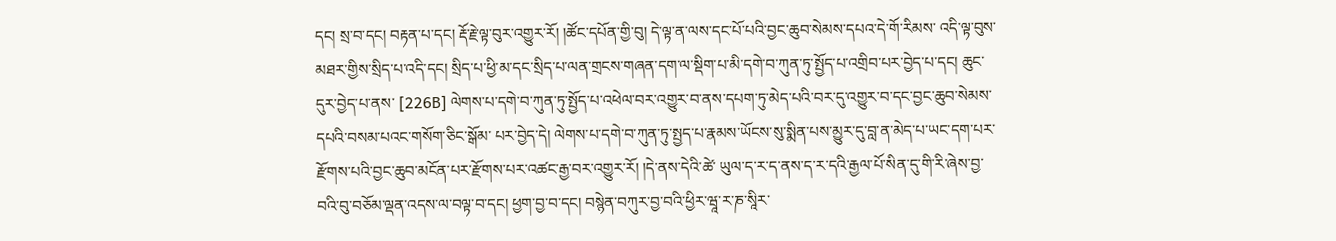དང། སྲ་བ་དང། བརྟན་པ་དང། རྡོ་རྗེ་ལྟ་བུར་འགྱུར་རོ། །ཚོང་དཔོན་གྱི་བུ། དེ་ལྟ་ན་ལས་དང་པོ་པའི་བྱང་ཆུབ་སེམས་དཔའ་དེ་གོ་རིམས་ འདི་ལྟ་བུས་མཐར་གྱིས་སྲིད་པ་འདི་དང། སྲིད་པ་ཕྱི་མ་དང་སྲིད་པ་ལན་གྲངས་གཞན་དག་ལ་སྡིག་པ་མི་དགེ་བ་ཀུན་ཏུ་སྤྱོད་པ་འགྲིབ་པར་བྱེད་པ་དང། ཆུང་དུར་བྱེད་པ་ནས་ [226B] ལེགས་པ་དགེ་བ་ཀུན་ཏུ་སྤྱོད་པ་འཕེལ་བར་འགྱུར་བ་ནས་དཔག་ཏུ་མེད་པའི་བར་དུ་འགྱུར་བ་དང་བྱང་ཆུབ་སེམས་དཔའི་བསམ་པའང་གསོག་ཅིང་སྒོམ་ པར་བྱེད་དེ། ལེགས་པ་དགེ་བ་ཀུན་ཏུ་སྤྱད་པ་རྣམས་ཡོངས་སུ་སྨིན་པས་མྱུར་དུ་བླ་ན་མེད་པ་ཡང་དག་པར་རྫོགས་པའི་བྱང་ཆུབ་མངོན་པར་རྫོགས་པར་འཚང་རྒྱ་བར་འགྱུར་རོ། །དེ་ནས་དེའི་ཚེ་ ཡུལ་ད་ར་ད་ནས་ད་ར་དའི་རྒྱལ་པོ་སིན་དུ་གི་རི་ཞེས་བྱ་བའི་བུ་བཅོམ་ལྡན་འདས་ལ་བལྟ་བ་དང། ཕྱག་བྱ་བ་དང། བསྙེན་བཀུར་བྱ་བའི་ཕྱིར་ཝཱ་ར་ཎ་སཱིར་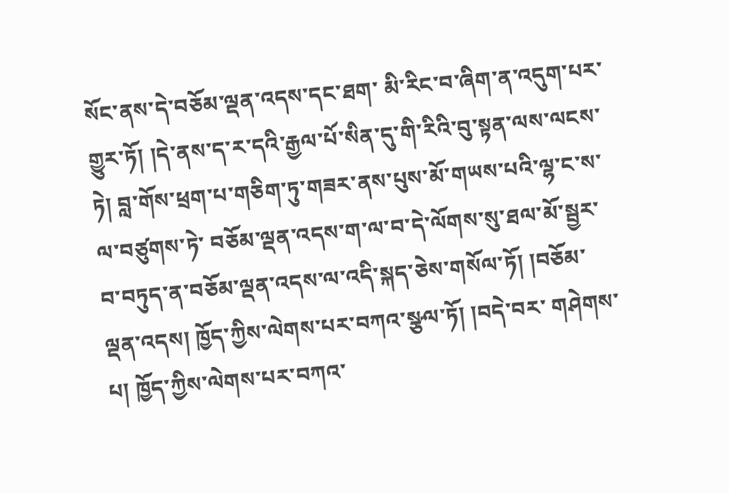སོང་ནས་དེ་བཅོམ་ལྡན་འདས་དང་ཐག་ མི་རིང་བ་ཞིག་ན་འདུག་པར་གྱུར་ཏོ། །དེ་ནས་ད་ར་དའི་རྒྱལ་པོ་སིན་དུ་གི་རིའི་བུ་སྟན་ལས་ལངས་ཏེ། བླ་གོས་ཕྲག་པ་གཅིག་ཏུ་གཟར་ནས་པུས་མོ་གཡས་པའི་ལྷ་ང་ས་ལ་བཙུགས་ཏེ་ བཅོམ་ལྡན་འདས་ག་ལ་བ་དེ་ལོགས་སུ་ཐལ་མོ་སྦྱར་བ་བཏུད་ན་བཅོམ་ལྡན་འདས་ལ་འདི་སྐད་ཅེས་གསོལ་ཏོ། །བཅོམ་ལྡན་འདས། ཁྱོད་ཀྱིས་ལེགས་པར་བཀའ་སྩལ་ཏོ། །བདེ་བར་ གཤེགས་པ། ཁྱོད་ཀྱིས་ལེགས་པར་བཀའ་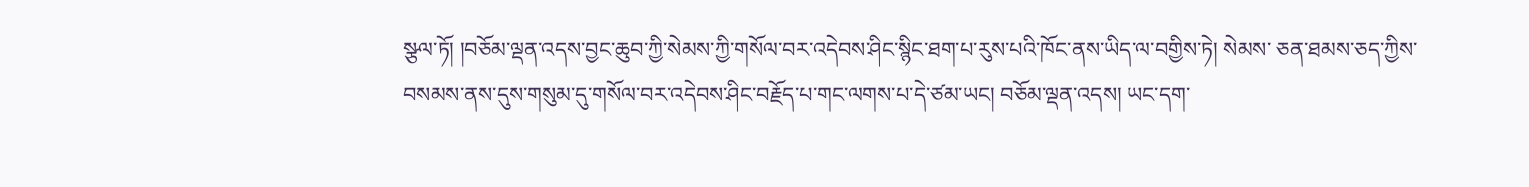སྩལ་ཏོ། །བཅོམ་ལྡན་འདས་བྱང་ཆུབ་ཀྱི་སེམས་ཀྱི་གསོལ་བར་འདེབས་ཤིང་སྙིང་ཐག་པ་རུས་པའི་ཁོང་ནས་ཡིད་ལ་བགྱིས་ཏེ། སེམས་ ཅན་ཐམས་ཅད་ཀྱིས་བསམས་ནས་དུས་གསུམ་དུ་གསོལ་བར་འདེབས་ཤིང་བརྗོད་པ་གང་ལགས་པ་དེ་ཙམ་ཡང། བཅོམ་ལྡན་འདས། ཡང་དག་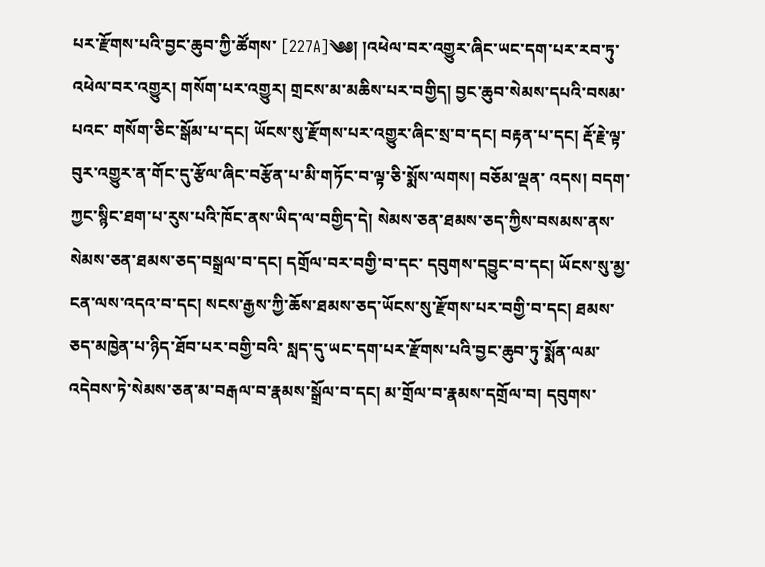པར་རྫོགས་པའི་བྱང་ཆུབ་ཀྱི་ཚོགས་ [227A]༄༅། །འཕེལ་བར་འགྱུར་ཞིང་ཡང་དག་པར་རབ་ཏུ་འཕེལ་བར་འགྱུར། གསོག་པར་འགྱུར། གྲངས་མ་མཆིས་པར་བགྱིད། བྱང་ཆུབ་སེམས་དཔའི་བསམ་པའང་ གསོག་ཅིང་སྒོམ་པ་དང། ཡོངས་སུ་རྫོགས་པར་འགྱུར་ཞིང་སྲ་བ་དང། བརྟན་པ་དང། རྡོ་རྗེ་ལྟ་བུར་འགྱུར་ན་གོང་དུ་རྩོལ་ཞིང་བརྩོན་པ་མི་གཏོང་བ་ལྟ་ཅི་སྨོས་ལགས། བཅོམ་ལྡན་ འདས། བདག་ཀྱང་སྙིང་ཐག་པ་རུས་པའི་ཁོང་ནས་ཡིད་ལ་བགྱིད་དེ། སེམས་ཅན་ཐམས་ཅད་ཀྱིས་བསམས་ནས་སེམས་ཅན་ཐམས་ཅད་བསྒྲལ་བ་དང། དགྲོལ་བར་བགྱི་བ་དང་ དབུགས་དབྱུང་བ་དང། ཡོངས་སུ་མྱ་ངན་ལས་འདའ་བ་དང། སངས་རྒྱས་ཀྱི་ཆོས་ཐམས་ཅད་ཡོངས་སུ་རྫོགས་པར་བགྱི་བ་དང། ཐམས་ཅད་མཁྱེན་པ་ཉིད་ཐོབ་པར་བགྱི་བའི་ སླད་དུ་ཡང་དག་པར་རྫོགས་པའི་བྱང་ཆུབ་ཏུ་སྨོན་ལམ་འདེབས་ཏེ་སེམས་ཅན་མ་བརྒལ་བ་རྣམས་སྒྲོལ་བ་དང། མ་གྲོལ་བ་རྣམས་དགྲོལ་བ། དབུགས་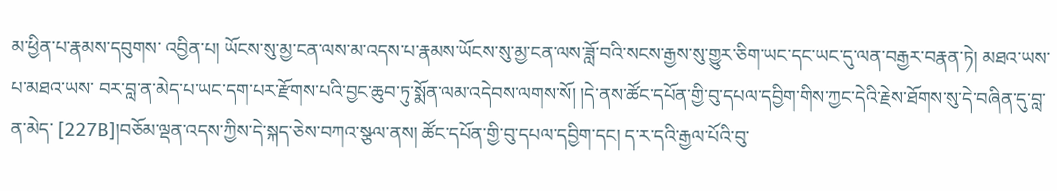མ་ཕྱིན་པ་རྣམས་དབུགས་ འབྱིན་པ། ཡོངས་སུ་མྱ་ངན་ལས་མ་འདས་པ་རྣམས་ཡོངས་སུ་མྱ་ངན་ལས་ཟློ་བའི་སངས་རྒྱས་སུ་གྱུར་ཅིག་ཡང་དང་ཡང་དུ་ལན་བརྒྱར་བརྣན་ཏེ། མཐའ་ཡས་པ་མཐའ་ཡས་ བར་བླ་ན་མེད་པ་ཡང་དག་པར་རྫོགས་པའི་བྱང་ཆུབ་ཏུ་སྨོན་ལམ་འདེབས་ལགས་སོ། །དེ་ནས་ཚོང་དཔོན་གྱི་བུ་དཔལ་དབྱིག་གིས་ཀྱང་དེའི་རྗེས་ཐོགས་སུ་དེ་བཞིན་དུ་བླ་ན་མེད་ [227B]།བཅོམ་ལྡན་འདས་ཀྱིས་དེ་སྐད་ཅེས་བཀའ་སྩལ་ནས། ཚོང་དཔོན་གྱི་བུ་དཔལ་དབྱིག་དང། ད་ར་དའི་རྒྱལ་པོའི་བུ་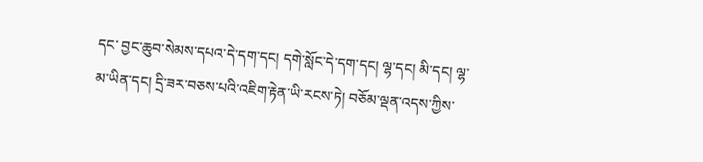དང་ བྱང་ཆུབ་སེམས་དཔའ་དེ་དག་དང། དགེ་སློང་དེ་དག་དང། ལྷ་དང། མི་དང། ལྷ་མ་ཡིན་དང། དྲི་ཟར་བཅས་པའི་འཇིག་རྟེན་ཡི་རངས་ཏེ། བཅོམ་ལྡན་འདས་ཀྱིས་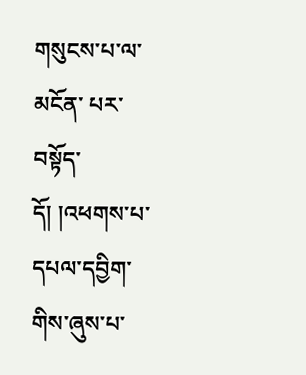གསུངས་པ་ལ་མངོན་ པར་བསྟོད་དོ། །འཕགས་པ་དཔལ་དབྱིག་གིས་ཞུས་པ་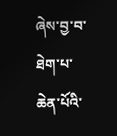ཞེས་བྱ་བ་ཐེག་པ་ཆེན་པོའི་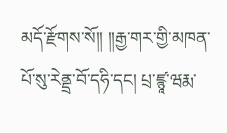མདོ་རྫོགས་སོ།། །།རྒྱ་གར་གྱི་མཁན་པོ་སུ་རེནྡྲ་བོ་དཧི་དང། པྲ་ཛྙཱ་ཝརྨ་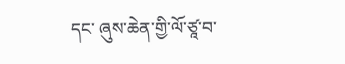དང་ ཞུས་ཆེན་གྱི་ལོ་ཙཱ་བ་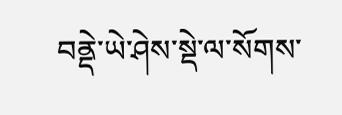བནྡེ་ཡེ་ཤེས་སྡེ་ལ་སོགས་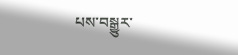པས་བསྒྱུར་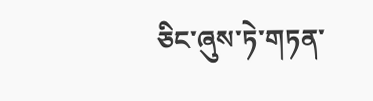ཅིང་ཞུས་ཏེ་གཏན་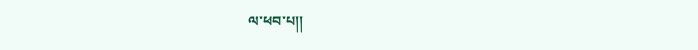ལ་ཕབ་པ།།